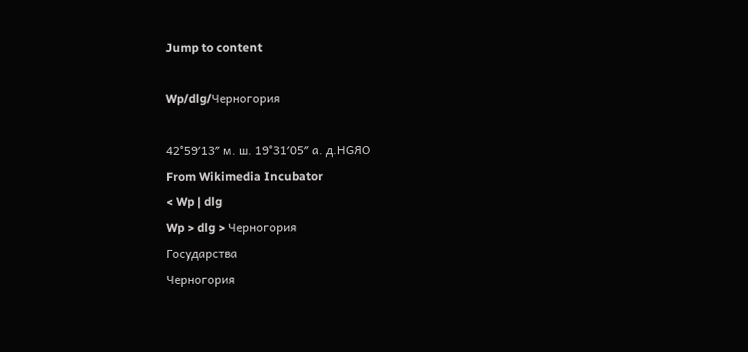Jump to content

Wp/dlg/Черногория

42°59′13″ м. ш. 19°31′05″ а. д.HGЯO
From Wikimedia Incubator
< Wp | dlg
Wp > dlg > Черногория
Государства
Черногория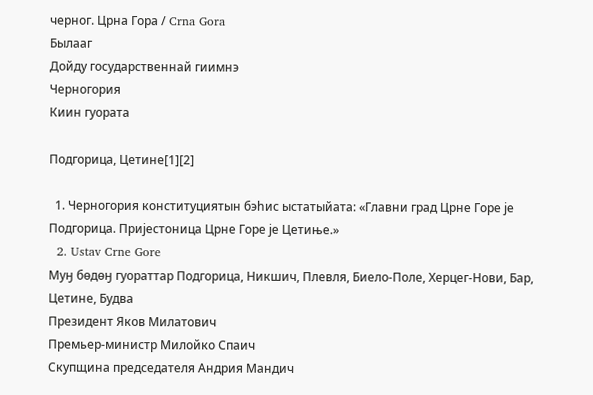черног. Црна Гора / Crna Gora
Былааг
Дойду государственнай гиимнэ
Черногория
Киин гуората

Подгорица, Цетине[1][2]

  1. Черногория конституциятын бэһис ыстатыйата: «Главни град Црне Горе је Подгорица. Пријестоница Црне Горе је Цетиње.»
  2. Ustav Crne Gore
Муӈ бөдөӈ гуораттар Подгорица, Никшич, Плевля, Биело-Поле, Херцег-Нови, Бар, Цетине, Будва
Президент Яков Милатович
Премьер-министр Милойко Спаич
Скупщина председателя Андрия Мандич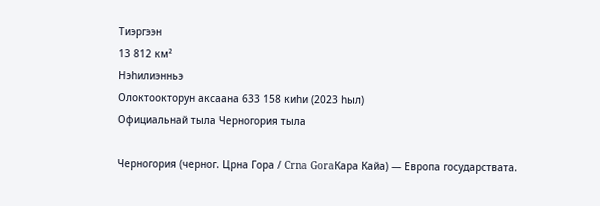Тиэргээн
13 812 км²
Нэһилиэнньэ
Олоктоокторун аксаана 633 158 киһи (2023 һыл)
Официальнай тыла Черногория тыла

Черногория (черног. Црна Гора / Crna GoraКара Кайа) — Европа государствата.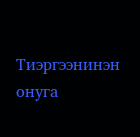Тиэргээнинэн онуга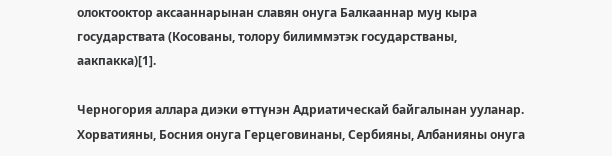олоктооктор аксааннарынан славян онуга Балкааннар муӈ кыра государствата (Косованы, толору билиммэтэк государстваны, аакпакка)[1].

Черногория аллара диэки өттүнэн Адриатическай байгалынан ууланар. Хорватияны, Босния онуга Герцеговинаны, Сербияны, Албанияны онуга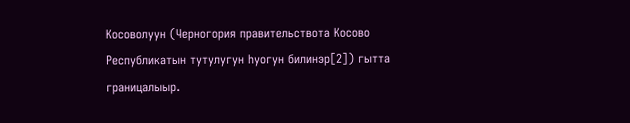Косоволуун (Черногория правительствота Косово Республикатын тутулугун һуогун билинэр[2]) гытта границалыыр.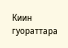Киин гуораттара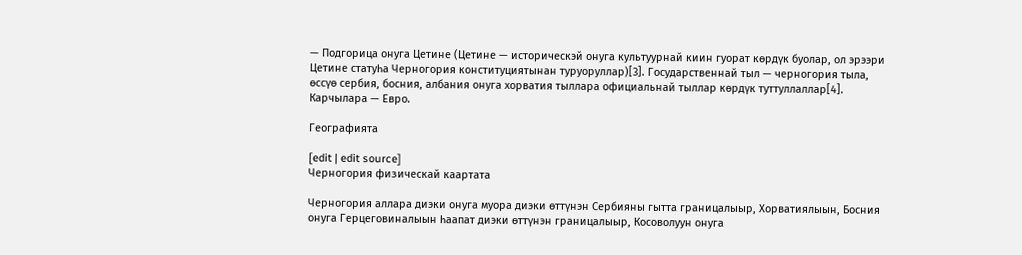— Подгорица онуга Цетине (Цетине — историческэй онуга культуурнай киин гуорат көрдүк буолар, ол эрээри Цетине статуһа Черногория конституциятынан туруоруллар)[3]. Государственнай тыл — черногория тыла, өссүө сербия, босния, албания онуга хорватия тыллара официальнай тыллар көрдүк туттуллаллар[4]. Карчылара — Евро.

Географията

[edit | edit source]
Черногория физическай каартата

Черногория аллара диэки онуга муора диэки өттүнэн Сербияны гытта границалыыр, Хорватиялыын, Босния онуга Герцеговиналыын һаапат диэки өттүнэн границалыыр, Косоволуун онуга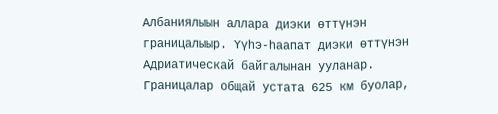Албаниялыын аллара диэки өттүнэн границалыыр. Үүһэ-һаапат диэки өттүнэн Адриатическай байгалынан ууланар. Границалар общай устата 625 км буолар,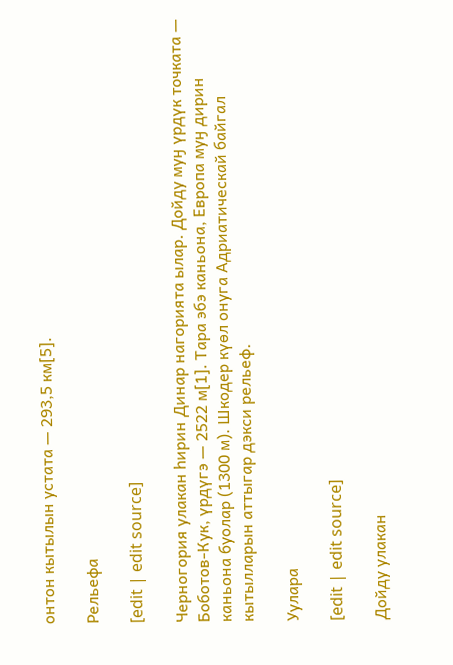онтон кытылын устата — 293,5 км[5].

Рельефа

[edit | edit source]

Черногория улакан һирин Динар нагорията ылар. Дойду муӈ үрдүк точката — Боботов-Кук, үрдүгэ — 2522 м[1]. Тара эбэ каньона, Европа муӈ дирин каньона буолар (1300 м). Шкодер күөл онуга Адриатическай байгал кытылларын аттыгар дэкси рельеф.

Уулара

[edit | edit source]

Дойду улакан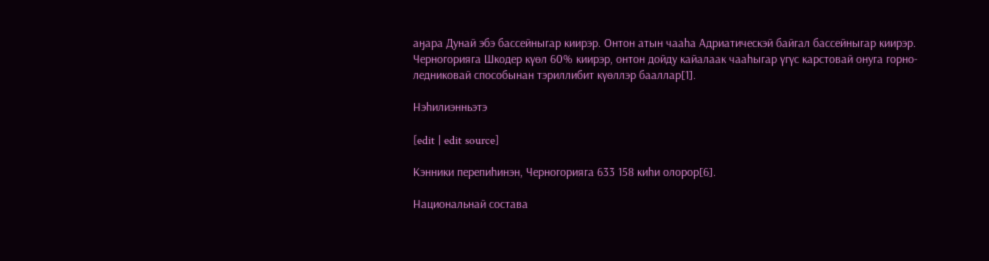аӈара Дунай эбэ бассейныгар киирэр. Онтон атын чааһа Адриатическэй байгал бассейныгар киирэр. Черногорияга Шкодер күөл 60% киирэр, онтон дойду кайалаак чааһыгар үгүс карстовай онуга горно-ледниковай способынан тэриллибит күөллэр бааллар[1].

Нэһилиэнньэтэ

[edit | edit source]

Кэнники перепиһинэн, Черногорияга 633 158 киһи олорор[6].

Национальнай состава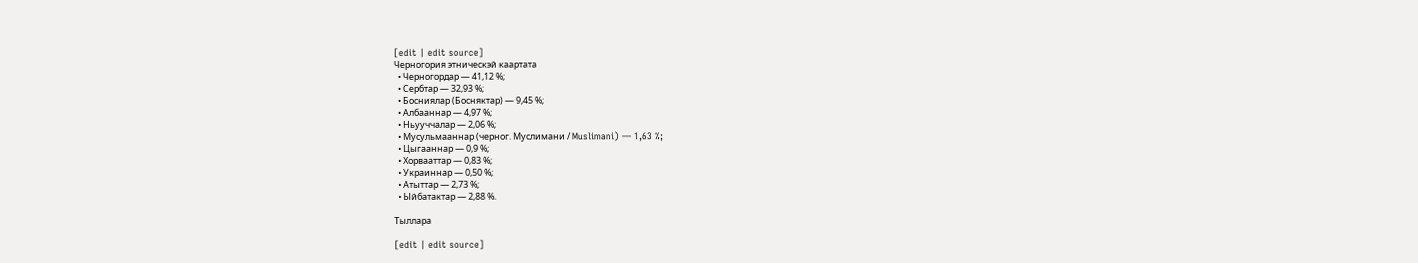[edit | edit source]
Черногория этническэй каартата
  • Черногордар — 41,12 %;
  • Сербтар — 32,93 %;
  • Босниялар (Босняктар) — 9,45 %;
  • Албааннар — 4,97 %;
  • Ньууччалар — 2,06 %;
  • Мусульмааннар (черног. Муслимани / Muslimani) — 1,63 %;
  • Цыгааннар — 0,9 %;
  • Хорвааттар — 0,83 %;
  • Украиннар — 0,50 %;
  • Атыттар — 2,73 %;
  • Ыйбатактар — 2,88 %.

Тыллара

[edit | edit source]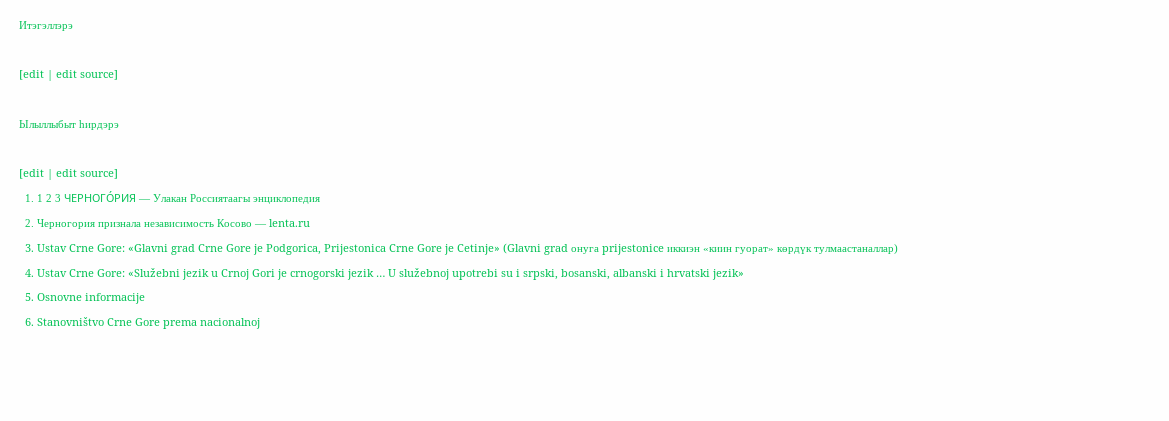Итэгэллэрэ

[edit | edit source]

Ылыллыбыт һирдэрэ

[edit | edit source]
  1. 1 2 3 ЧЕРНОГО́РИЯ — Улакан Россиятаагы энциклопедия
  2. Черногория признала независимость Косово — lenta.ru
  3. Ustav Crne Gore: «Glavni grad Crne Gore je Podgorica, Prijestonica Crne Gore je Cetinje» (Glavni grad онуга prijestonice иккиэн «киин гуорат» көрдүк тулмаастаналлар)
  4. Ustav Crne Gore: «Služebni jezik u Crnoj Gori je crnogorski jezik … U služebnoj upotrebi su i srpski, bosanski, albanski i hrvatski jezik»
  5. Osnovne informacije
  6. Stanovništvo Crne Gore prema nacionalnoj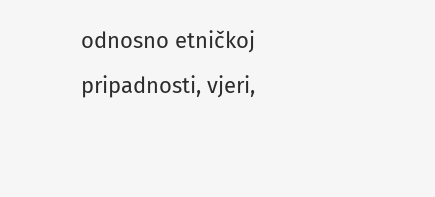odnosno etničkoj pripadnosti, vjeri,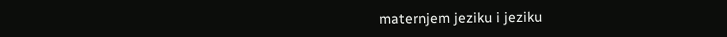maternjem jeziku i jeziku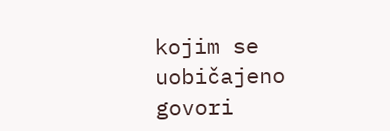kojim se uobičajeno govori